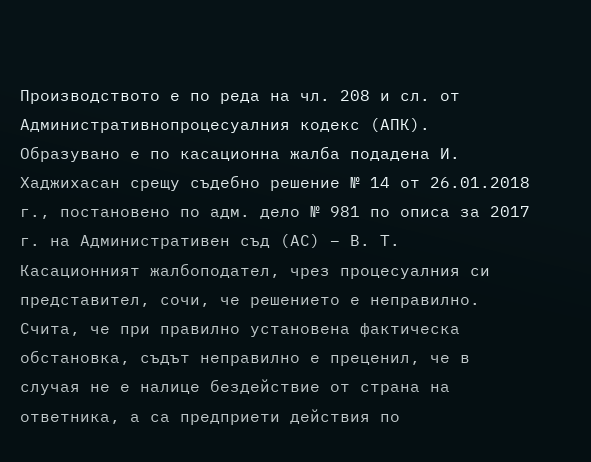Производството е по реда на чл. 208 и сл. от Административнопроцесуалния кодекс (АПК).
Образувано е по касационна жалба подадена И. Хаджихасан срещу съдебно решение № 14 от 26.01.2018 г., постановено по адм. дело № 981 по описа за 2017 г. на Административен съд (АС) – В. Т.
Касационният жалбоподател, чрез процесуалния си представител, сочи, че решението е неправилно. Счита, че при правилно установена фактическа обстановка, съдът неправилно е преценил, че в случая не е налице бездействие от страна на ответника, а са предприети действия по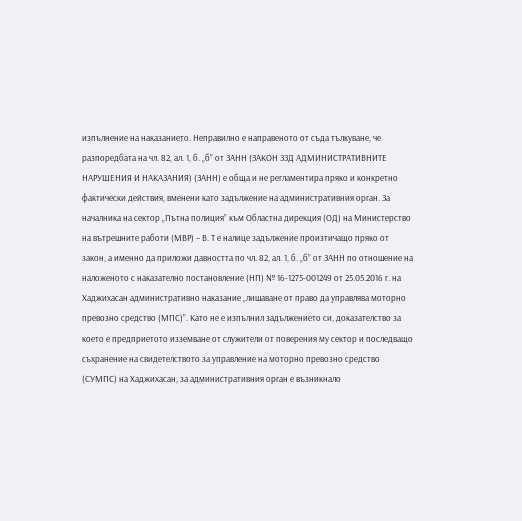изпълнение на наказанието. Неправилно е направеното от съда тълкуване, че разпоредбата на чл. 82, ал. 1, б. „б” от ЗАНН (ЗАКОН ЗЗД АДМИНИСТРАТИВНИТЕ НАРУШЕНИЯ И НАКАЗАНИЯ) (ЗАНН) е обща и не регламентира пряко и конкретно фактически действия, вменени като задължение на административния орган. За началника на сектор „Пътна полиция” към Областна дирекция (ОД) на Министерство на вътрешните работи (МВР) – В. Т е налице задължение произтичащо пряко от закон, а именно да приложи давността по чл. 82, ал. 1, б. „б” от ЗАНН по отношение на наложеното с наказателно постановление (НП) № 16-1275-001249 от 25.05.2016 г. на Хаджихасан административно наказание „лишаване от право да управлява моторно превозно средство (МПС)”. Като не е изпълнил задължението си, доказателство за което е предприетото изземване от служители от поверения му сектор и последващо съхранение на свидетелството за управление на моторно превозно средство (СУМПС) на Хаджихасан, за административния орган е възникнало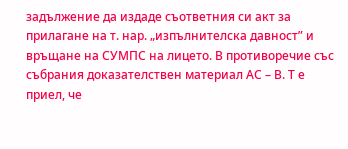задължение да издаде съответния си акт за прилагане на т. нар. „изпълнителска давност” и връщане на СУМПС на лицето. В противоречие със събрания доказателствен материал АС – В. Т е приел, че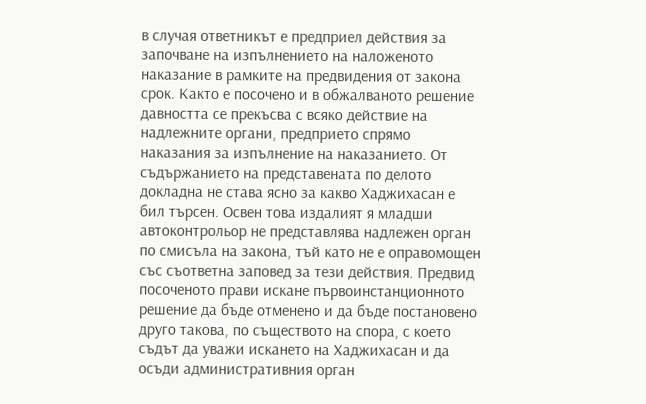в случая ответникът е предприел действия за започване на изпълнението на наложеното наказание в рамките на предвидения от закона срок. Както е посочено и в обжалваното решение давността се прекъсва с всяко действие на надлежните органи, предприето спрямо наказания за изпълнение на наказанието. От съдържанието на представената по делото докладна не става ясно за какво Хаджихасан е бил търсен. Освен това издалият я младши автоконтрольор не представлява надлежен орган по смисъла на закона, тъй като не е оправомощен със съответна заповед за тези действия. Предвид посоченото прави искане първоинстанционното решение да бъде отменено и да бъде постановено друго такова, по съществото на спора, с което съдът да уважи искането на Хаджихасан и да осъди административния орган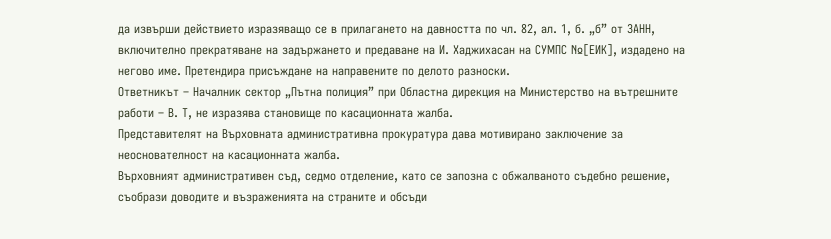да извърши действието изразяващо се в прилагането на давността по чл. 82, ал. 1, б. „б” от ЗАНН, включително прекратяване на задържането и предаване на И. Хаджихасан на СУМПС №[ЕИК], издадено на негово име. Претендира присъждане на направените по делото разноски.
Ответникът – Началник сектор „Пътна полиция” при Областна дирекция на Министерство на вътрешните работи – В. Т, не изразява становище по касационната жалба.
Представителят на Върховната административна прокуратура дава мотивирано заключение за неоснователност на касационната жалба.
Върховният административен съд, седмо отделение, като се запозна с обжалваното съдебно решение, съобрази доводите и възраженията на страните и обсъди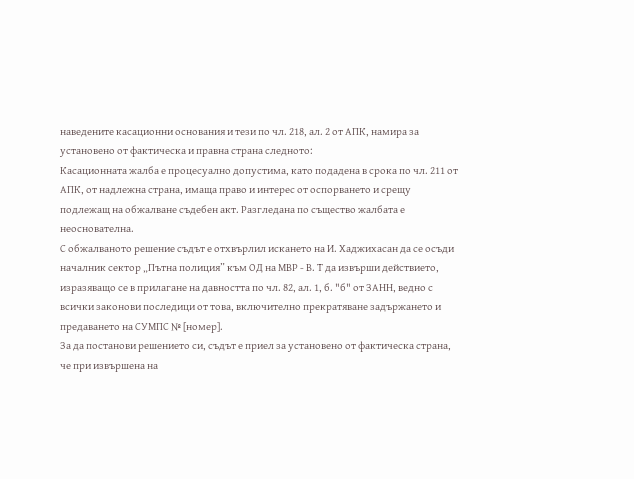наведените касационни основания и тези по чл. 218, ал. 2 от АПК, намира за установено от фактическа и правна страна следното:
Касационната жалба е процесуално допустима, като подадена в срока по чл. 211 от АПК, от надлежна страна, имаща право и интерес от оспорването и срещу подлежащ на обжалване съдебен акт. Разгледана по същество жалбата е неоснователна.
С обжалваното решение съдът е отхвърлил искането на И. Хаджихасан да се осъди началник сектор „Пътна полиция” към ОД на МВР - В. Т да извърши действието, изразяващо се в прилагане на давността по чл. 82, ал. 1, б. "б" от ЗАНН, ведно с всички законови последици от това, включително прекратяване задържането и предаването на СУМПС № [номер].
За да постанови решението си, съдът е приел за установено от фактическа страна, че при извършена на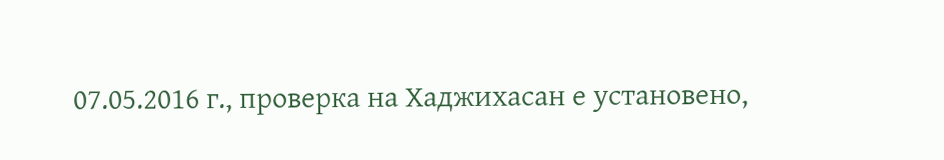07.05.2016 г., проверка на Хаджихасан е установено,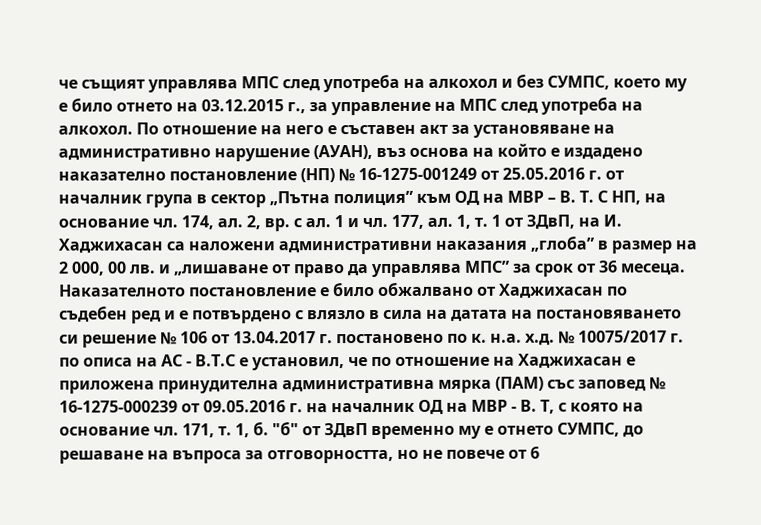че същият управлява МПС след употреба на алкохол и без СУМПС, което му е било отнето на 03.12.2015 г., за управление на МПС след употреба на алкохол. По отношение на него е съставен акт за установяване на административно нарушение (АУАН), въз основа на който е издадено наказателно постановление (НП) № 16-1275-001249 от 25.05.2016 г. от началник група в сектор „Пътна полиция” към ОД на МВР – В. Т. С НП, на основание чл. 174, ал. 2, вр. с ал. 1 и чл. 177, ал. 1, т. 1 от ЗДвП, на И. Хаджихасан са наложени административни наказания „глоба” в размер на 2 000, 00 лв. и „лишаване от право да управлява МПС” за срок от 36 месеца. Наказателното постановление е било обжалвано от Хаджихасан по съдебен ред и е потвърдено с влязло в сила на датата на постановяването си решение № 106 от 13.04.2017 г. постановено по к. н.а. х.д. № 10075/2017 г. по описа на АС - В.Т.С е установил, че по отношение на Хаджихасан е приложена принудителна административна мярка (ПАМ) със заповед № 16-1275-000239 от 09.05.2016 г. на началник ОД на МВР - В. Т, с която на основание чл. 171, т. 1, б. "б" от ЗДвП временно му е отнето СУМПС, до решаване на въпроса за отговорността, но не повече от 6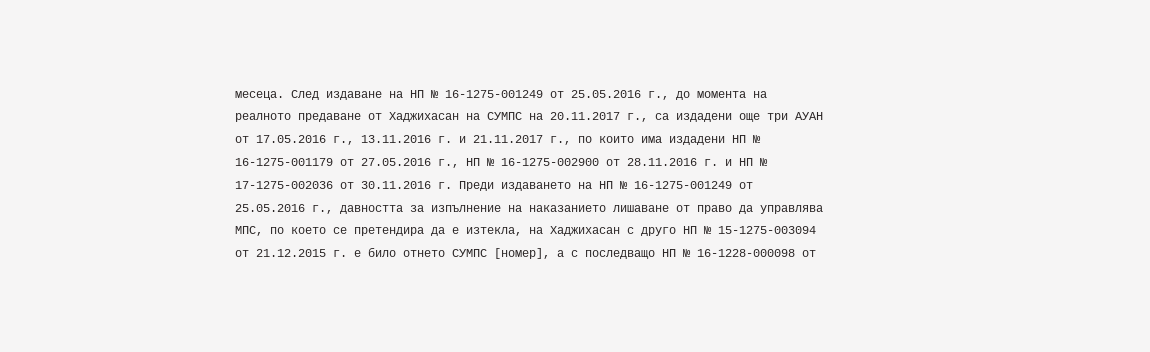месеца. След издаване на НП № 16-1275-001249 от 25.05.2016 г., до момента на реалното предаване от Хаджихасан на СУМПС на 20.11.2017 г., са издадени още три АУАН от 17.05.2016 г., 13.11.2016 г. и 21.11.2017 г., по които има издадени НП № 16-1275-001179 от 27.05.2016 г., НП № 16-1275-002900 от 28.11.2016 г. и НП № 17-1275-002036 от 30.11.2016 г. Преди издаването на НП № 16-1275-001249 от 25.05.2016 г., давността за изпълнение на наказанието лишаване от право да управлява МПС, по което се претендира да е изтекла, на Хаджихасан с друго НП № 15-1275-003094 от 21.12.2015 г. е било отнето СУМПС [номер], а с последващо НП № 16-1228-000098 от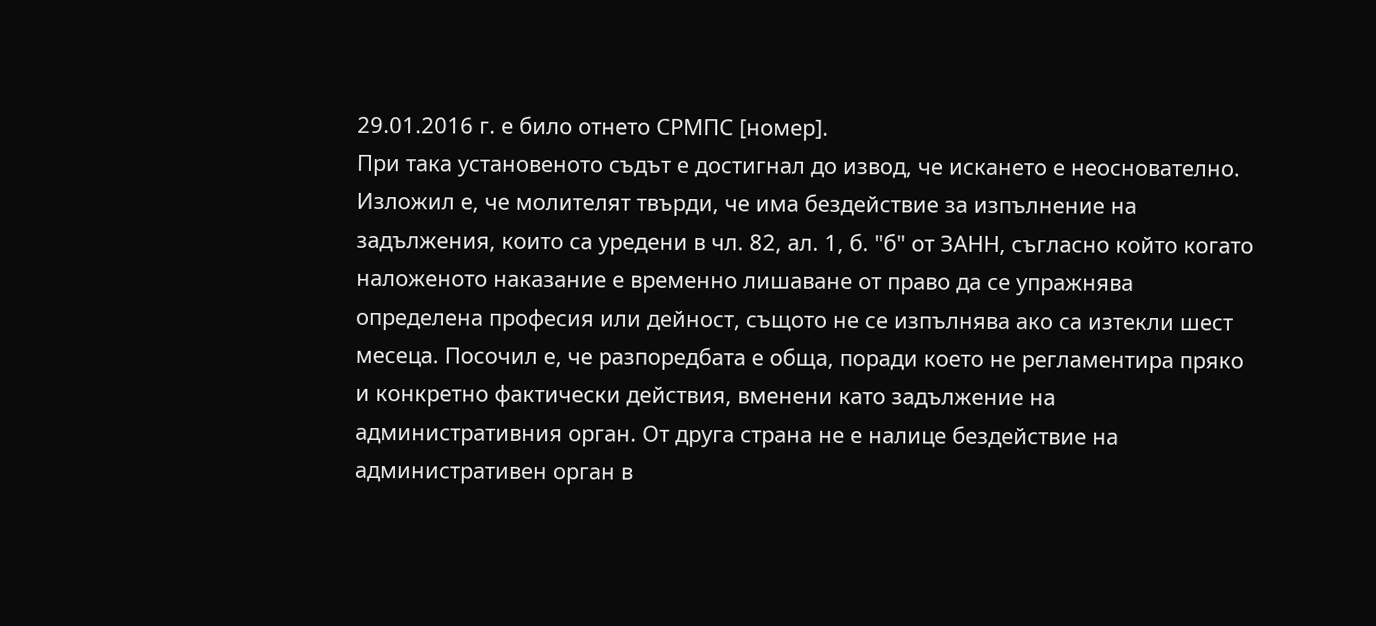29.01.2016 г. е било отнето СРМПС [номер].
При така установеното съдът е достигнал до извод, че искането е неоснователно. Изложил е, че молителят твърди, че има бездействие за изпълнение на задължения, които са уредени в чл. 82, ал. 1, б. "б" от ЗАНН, съгласно който когато наложеното наказание е временно лишаване от право да се упражнява определена професия или дейност, същото не се изпълнява ако са изтекли шест месеца. Посочил е, че разпоредбата е обща, поради което не регламентира пряко и конкретно фактически действия, вменени като задължение на административния орган. От друга страна не е налице бездействие на административен орган в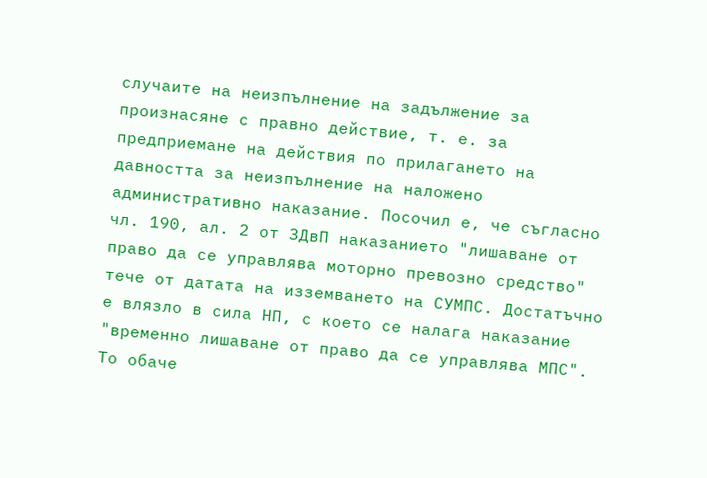случаите на неизпълнение на задължение за произнасяне с правно действие, т. е. за предприемане на действия по прилагането на давността за неизпълнение на наложено административно наказание. Посочил е, че съгласно чл. 190, ал. 2 от ЗДвП наказанието "лишаване от право да се управлява моторно превозно средство" тече от датата на изземването на СУМПС. Достатъчно е влязло в сила НП, с което се налага наказание "временно лишаване от право да се управлява МПС". То обаче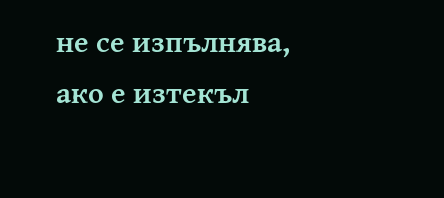не се изпълнява, ако е изтекъл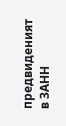предвиденият в ЗАНН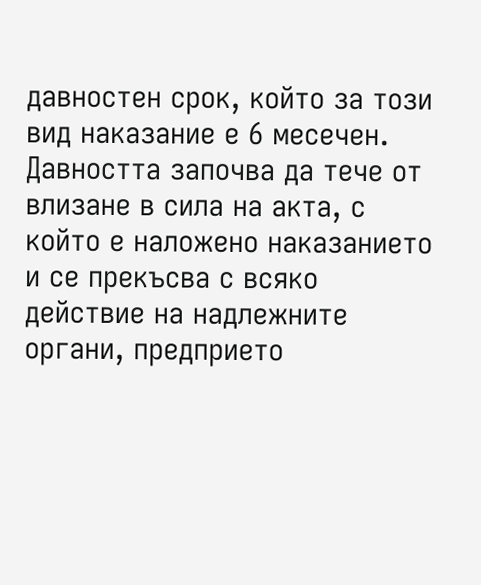давностен срок, който за този вид наказание е 6 месечен. Давността започва да тече от влизане в сила на акта, с който е наложено наказанието и се прекъсва с всяко действие на надлежните органи, предприето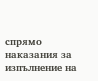спрямо наказания за изпълнение на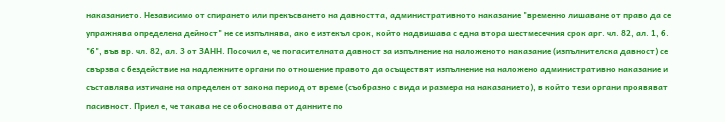наказанието. Независимо от спирането или прекъсването на давността, административното наказание "временно лишаване от право да се упражнява определена дейност" не се изпълнява, ако е изтекъл срок, който надвишава с една втора шестмесечния срок арг. чл. 82, ал. 1, б. "б", във вр. чл. 82, ал. 3 от ЗАНН. Посочил е, че погасителната давност за изпълнение на наложеното наказание (изпълнителска давност) се свързва с бездействие на надлежните органи по отношение правото да осъществят изпълнение на наложено административно наказание и съставлява изтичане на определен от закона период от време (съобразно с вида и размера на наказанието), в който тези органи проявяват пасивност. Приел е, че такава не се обосновава от данните по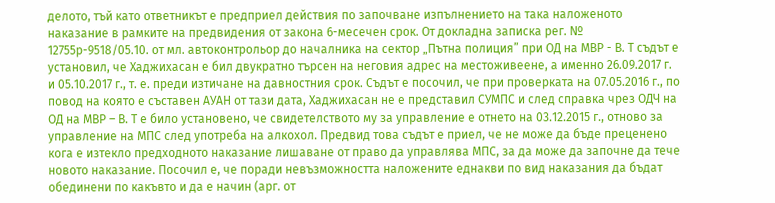делото, тъй като ответникът е предприел действия по започване изпълнението на така наложеното наказание в рамките на предвидения от закона 6-месечен срок. От докладна записка рег. № 12755р-9518/05.10. от мл. автоконтрольор до началника на сектор „Пътна полиция” при ОД на МВР - В. Т съдът е установил, че Хаджихасан е бил двукратно търсен на неговия адрес на местоживеене, а именно 26.09.2017 г. и 05.10.2017 г., т. е. преди изтичане на давностния срок. Съдът е посочил, че при проверката на 07.05.2016 г., по повод на която е съставен АУАН от тази дата, Хаджихасан не е представил СУМПС и след справка чрез ОДЧ на ОД на МВР – В. Т е било установено, че свидетелството му за управление е отнето на 03.12.2015 г., отново за управление на МПС след употреба на алкохол. Предвид това съдът е приел, че не може да бъде преценено кога е изтекло предходното наказание лишаване от право да управлява МПС, за да може да започне да тече новото наказание. Посочил е, че поради невъзможността наложените еднакви по вид наказания да бъдат обединени по какъвто и да е начин (арг. от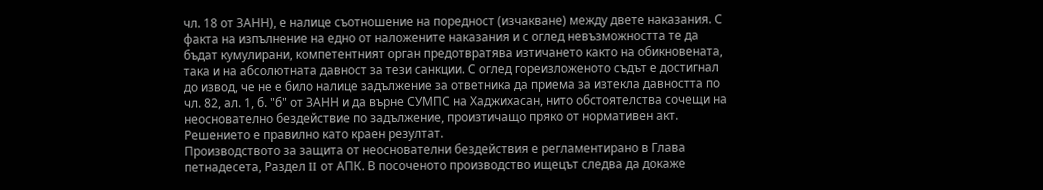чл. 18 от ЗАНН), е налице съотношение на поредност (изчакване) между двете наказания. С факта на изпълнение на едно от наложените наказания и с оглед невъзможността те да бъдат кумулирани, компетентният орган предотвратява изтичането както на обикновената, така и на абсолютната давност за тези санкции. С оглед гореизложеното съдът е достигнал до извод, че не е било налице задължение за ответника да приема за изтекла давността по чл. 82, ал. 1, б. "б" от ЗАНН и да върне СУМПС на Хаджихасан, нито обстоятелства сочещи на неоснователно бездействие по задължение, произтичащо пряко от нормативен акт. Решението е правилно като краен резултат.
Производството за защита от неоснователни бездействия е регламентирано в Глава петнадесета, Раздел II от АПК. В посоченото производство ищецът следва да докаже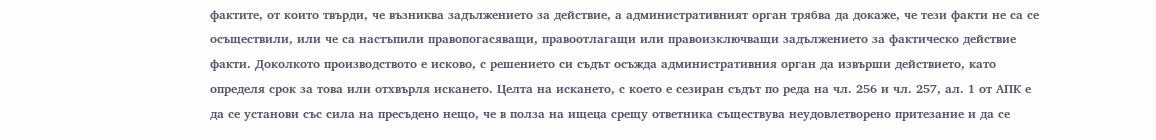фактите, от които твърди, че възниква задължението за действие, а административният орган трябва да докаже, че тези факти не са се осъществили, или че са настъпили правопогасяващи, правоотлагащи или правоизключващи задължението за фактическо действие факти. Доколкото производството е исково, с решението си съдът осъжда административния орган да извърши действието, като определя срок за това или отхвърля искането. Целта на искането, с което е сезиран съдът по реда на чл. 256 и чл. 257, ал. 1 от АПК е да се установи със сила на пресъдено нещо, че в полза на ищеца срещу ответника съществува неудовлетворено притезание и да се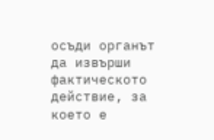осъди органът да извърши фактическото действие, за което е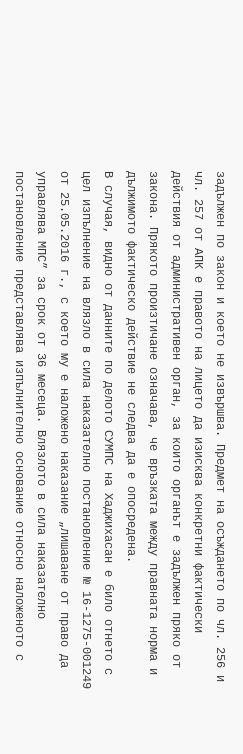задължен по закон и което не извършва. Предмет на осъждането по чл. 256 и чл. 257 от АПК е правото на лицето да изисква конкретни фактически действия от административен орган, за които органът е задължен пряко от закона. Прякото произтичане означава, че връзката между правната норма и дължимото фактическо действие не следва да е опосредена.
В случая, видно от данните по делото СУМПС на Хаджихасан е било отнето с цел изпълнение на влязло в сила наказателно постановление № 16-1275-001249 от 25.05.2016 г., с което му е наложено наказание „лишаване от право да управлява МПС” за срок от 36 месеца. Влязлото в сила наказателно постановление представлява изпълнително основание относно наложеното с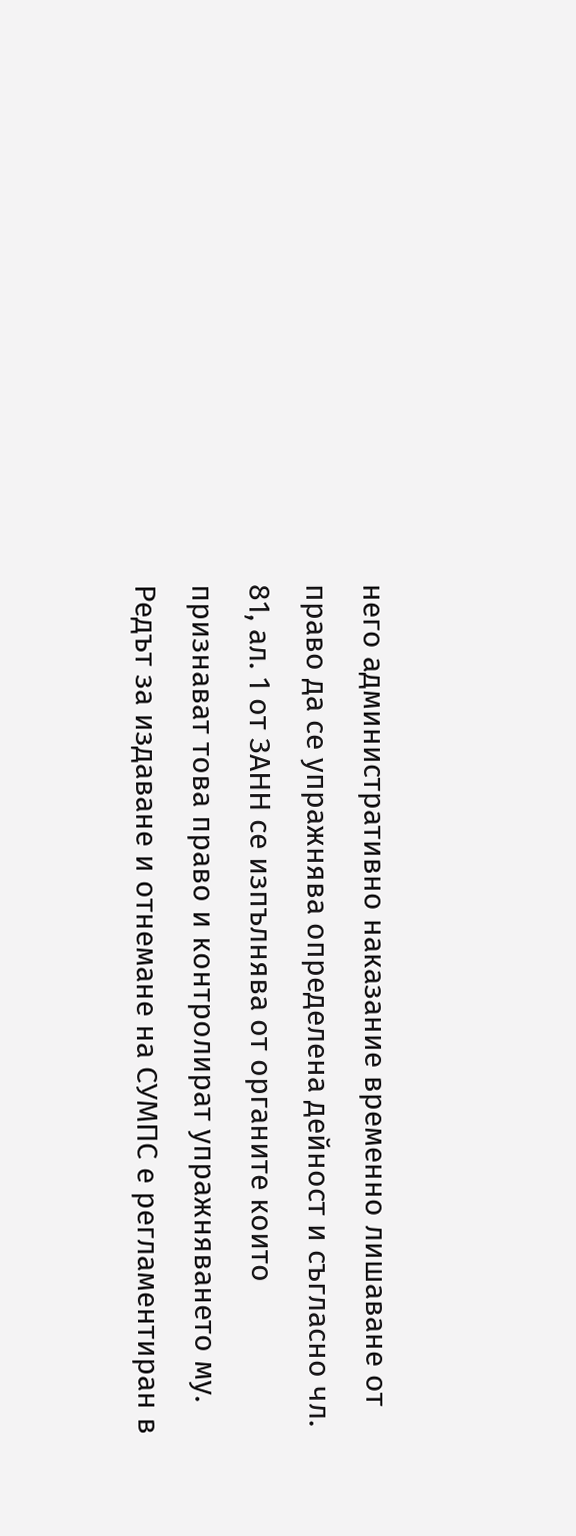него административно наказание временно лишаване от право да се упражнява определена дейност и съгласно чл. 81, ал. 1 от ЗАНН се изпълнява от органите които признават това право и контролират упражняването му. Редът за издаване и отнемане на СУМПС е регламентиран в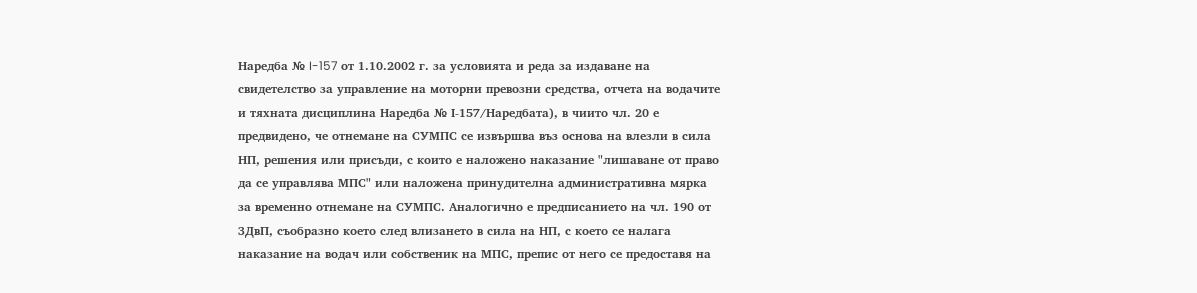Наредба № I-157 от 1.10.2002 г. за условията и реда за издаване на свидетелство за управление на моторни превозни средства, отчета на водачите и тяхната дисциплина Наредба № І-157/Наредбата), в чиито чл. 20 е предвидено, че отнемане на СУМПС се извършва въз основа на влезли в сила НП, решения или присъди, с които е наложено наказание "лишаване от право да се управлява МПС" или наложена принудителна административна мярка за временно отнемане на СУМПС. Аналогично е предписанието на чл. 190 от ЗДвП, съобразно което след влизането в сила на НП, с което се налага наказание на водач или собственик на МПС, препис от него се предоставя на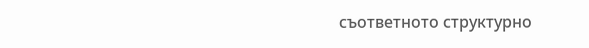съответното структурно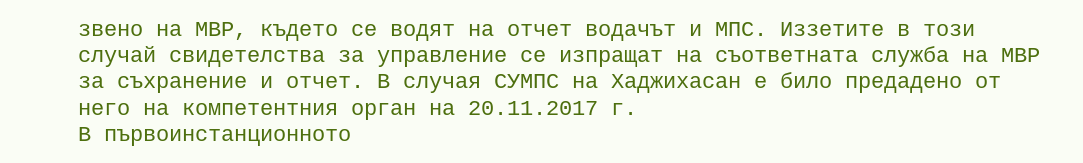звено на МВР, където се водят на отчет водачът и МПС. Иззетите в този случай свидетелства за управление се изпращат на съответната служба на МВР за съхранение и отчет. В случая СУМПС на Хаджихасан е било предадено от него на компетентния орган на 20.11.2017 г.
В първоинстанционното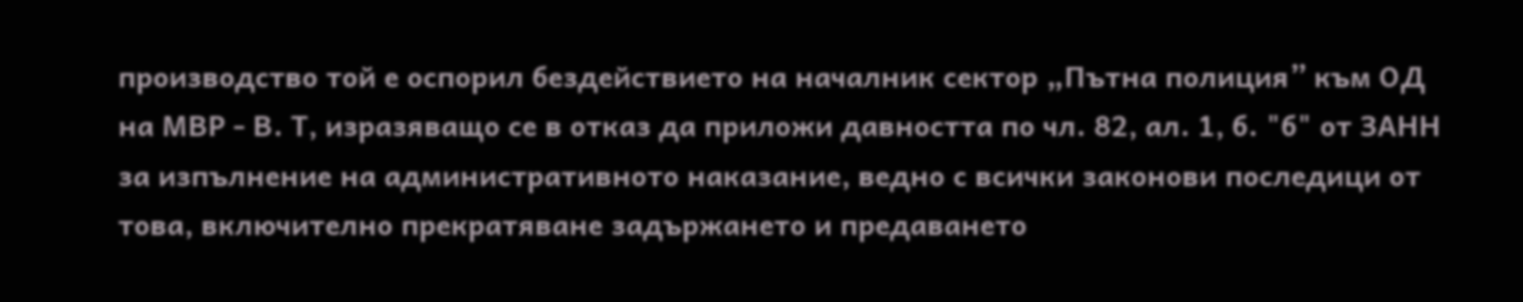производство той е оспорил бездействието на началник сектор „Пътна полиция” към ОД на МВР - В. Т, изразяващо се в отказ да приложи давността по чл. 82, ал. 1, б. "б" от ЗАНН за изпълнение на административното наказание, ведно с всички законови последици от това, включително прекратяване задържането и предаването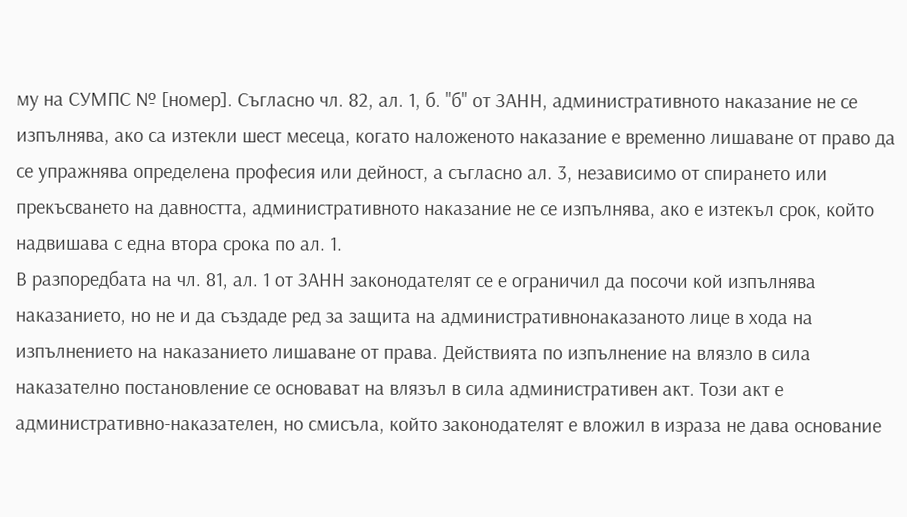му на СУМПС № [номер]. Съгласно чл. 82, ал. 1, б. "б" от ЗАНН, административното наказание не се изпълнява, ако са изтекли шест месеца, когато наложеното наказание е временно лишаване от право да се упражнява определена професия или дейност, а съгласно ал. 3, независимо от спирането или прекъсването на давността, административното наказание не се изпълнява, ако е изтекъл срок, който надвишава с една втора срока по ал. 1.
В разпоредбата на чл. 81, ал. 1 от ЗАНН законодателят се е ограничил да посочи кой изпълнява наказанието, но не и да създаде ред за защита на административнонаказаното лице в хода на изпълнението на наказанието лишаване от права. Действията по изпълнение на влязло в сила наказателно постановление се основават на влязъл в сила административен акт. Този акт е административно-наказателен, но смисъла, който законодателят е вложил в израза не дава основание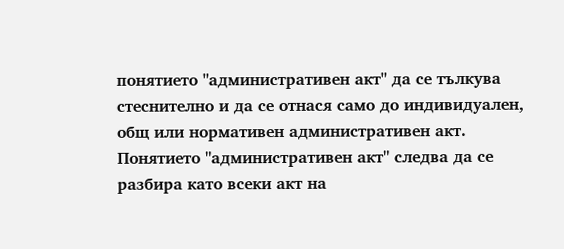понятието "административен акт" да се тълкува стеснително и да се отнася само до индивидуален, общ или нормативен административен акт. Понятието "административен акт" следва да се разбира като всеки акт на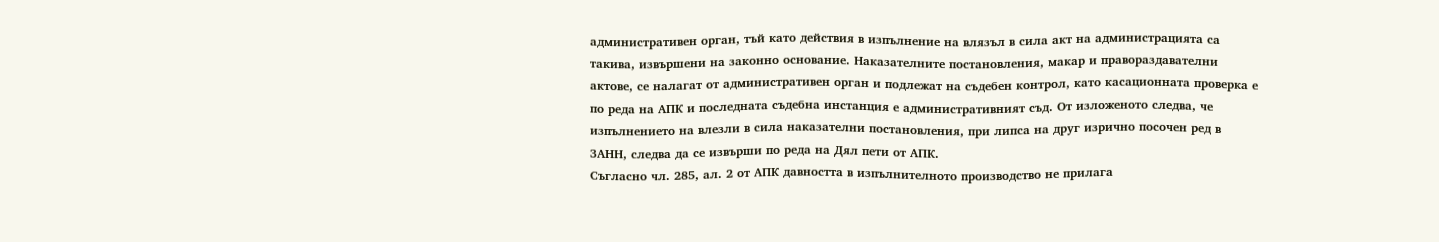административен орган, тъй като действия в изпълнение на влязъл в сила акт на администрацията са такива, извършени на законно основание. Наказателните постановления, макар и правораздавателни актове, се налагат от административен орган и подлежат на съдебен контрол, като касационната проверка е по реда на АПК и последната съдебна инстанция е административният съд. От изложеното следва, че изпълнението на влезли в сила наказателни постановления, при липса на друг изрично посочен ред в ЗАНН, следва да се извърши по реда на Дял пети от АПК.
Съгласно чл. 285, ал. 2 от АПК давността в изпълнителното производство не прилага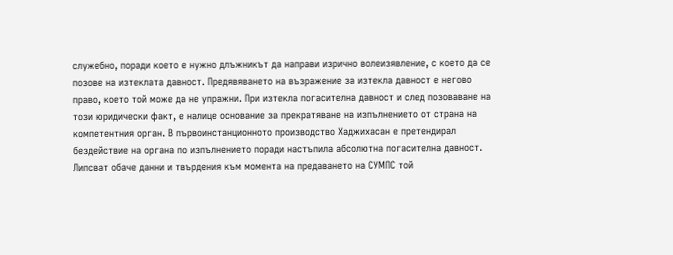служебно, поради което е нужно длъжникът да направи изрично волеизявление, с което да се позове на изтеклата давност. Предявяването на възражение за изтекла давност е негово право, което той може да не упражни. При изтекла погасителна давност и след позоваване на този юридически факт, е налице основание за прекратяване на изпълнението от страна на компетентния орган. В първоинстанционното производство Хаджихасан е претендирал бездействие на органа по изпълнението поради настъпила абсолютна погасителна давност. Липсват обаче данни и твърдения към момента на предаването на СУМПС той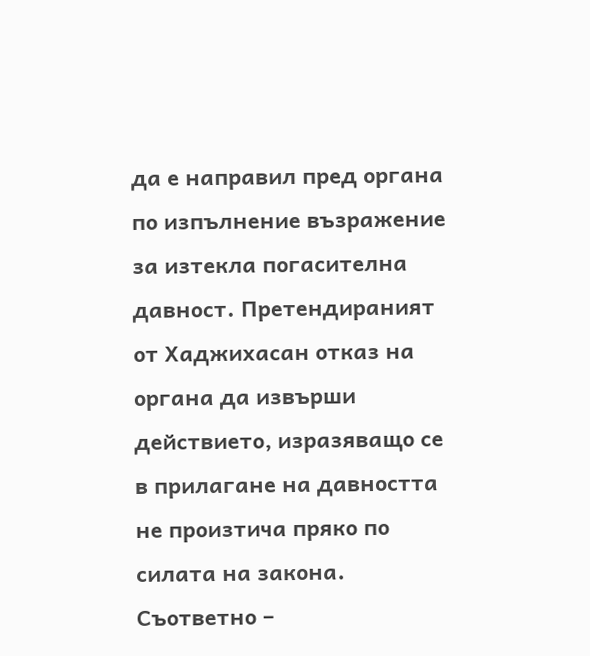да е направил пред органа по изпълнение възражение за изтекла погасителна давност. Претендираният от Хаджихасан отказ на органа да извърши действието, изразяващо се в прилагане на давността не произтича пряко по силата на закона. Съответно –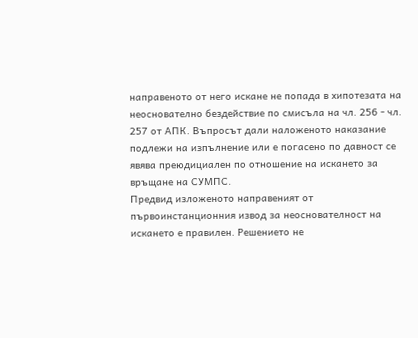направеното от него искане не попада в хипотезата на неоснователно бездействие по смисъла на чл. 256 - чл. 257 от АПК. Въпросът дали наложеното наказание подлежи на изпълнение или е погасено по давност се явява преюдициален по отношение на искането за връщане на СУМПС.
Предвид изложеното направеният от първоинстанционния извод за неоснователност на искането е правилен. Решението не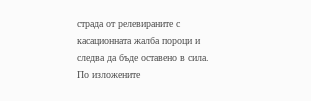страда от релевираните с касационната жалба пороци и следва да бъде оставено в сила.
По изложените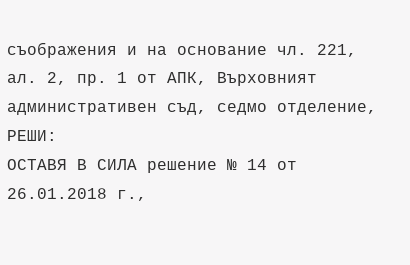съображения и на основание чл. 221, ал. 2, пр. 1 от АПК, Върховният административен съд, седмо отделение, РЕШИ:
ОСТАВЯ В СИЛА решение № 14 от 26.01.2018 г.,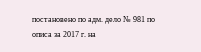постановено по адм. дело № 981 по описа за 2017 г. на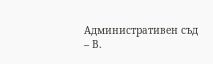Административен съд – В.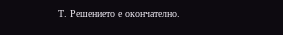Т. Решението е окончателно.